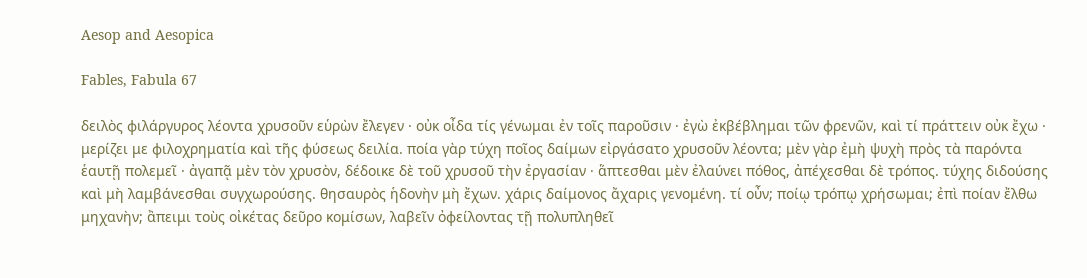Aesop and Aesopica

Fables, Fabula 67

δειλὸς φιλάργυρος λέοντα χρυσοῦν εὑρὼν ἔλεγεν · οὐκ οἶδα τίς γένωμαι ἐν τοῖς παροῦσιν · ἐγὼ ἐκβέβλημαι τῶν φρενῶν, καὶ τί πράττειν οὐκ ἔχω · μερίζει με φιλοχρηματία καὶ τῆς φύσεως δειλία. ποία γὰρ τύχη ποῖος δαίμων εἰργάσατο χρυσοῦν λέοντα; μὲν γὰρ ἐμὴ ψυχὴ πρὸς τὰ παρόντα ἑαυτῇ πολεμεῖ · ἀγαπᾷ μὲν τὸν χρυσὸν, δέδοικε δὲ τοῦ χρυσοῦ τὴν ἐργασίαν · ἅπτεσθαι μὲν ἐλαύνει πόθος, ἀπέχεσθαι δὲ τρόπος. τύχης διδούσης καὶ μὴ λαμβάνεσθαι συγχωρούσης. θησαυρὸς ἡδονὴν μὴ ἔχων. χάρις δαίμονος ἄχαρις γενομένη. τί οὖν; ποίῳ τρόπῳ χρήσωμαι; ἐπὶ ποίαν ἔλθω μηχανὴν; ἂπειμι τοὺς οἰκέτας δεῦρο κομίσων, λαβεῖν ὀφείλοντας τῇ πολυπληθεῖ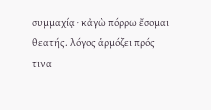συμμαχίᾳ · κἀγὼ πόρρω ἔσομαι θεατής. λόγος ἁρμόζει πρός τινα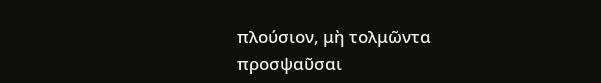πλούσιον, μὴ τολμῶντα προσψαῦσαι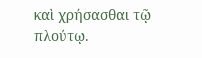καὶ χρήσασθαι τῷ πλούτῳ.